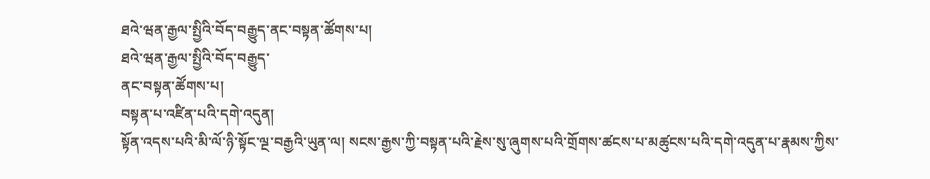ཐའེ་ཝན་རྒྱལ་སྤྱིའི་བོད་བརྒྱུད་ནང་བསྟན་ཚོགས་པ།
ཐའེ་ཝན་རྒྱལ་སྤྱིའི་བོད་བརྒྱུད་
ནང་བསྟན་ཚོགས་པ།
བསྟན་པ་འཛིན་པའི་དགེ་འདུན།
སྟོན་འདས་པའི་མི་ལོ་ཉི་སྟོང་ལྔ་བརྒྱའི་ཡུན་ལ། སངས་རྒྱས་ཀྱི་བསྟན་པའི་རྗེས་སུ་ཞུགས་པའི་གྲོགས་ཚངས་པ་མཚུངས་པའི་དགེ་འདུན་པ་རྣམས་ཀྱིས་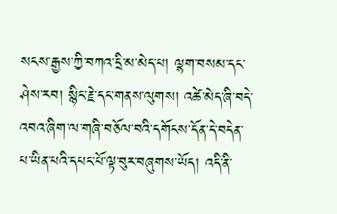སངས་རྒྱས་ཀྱི་བཀའ་དྲི་མ་མེད་པ། ལྷག་བསམ་དང་ཤེས་རབ། སྙིང་རྗེ་དང་གནས་ལུགས། འཚེ་མེད་ཞི་བདེ་འབའ་ཞིག་ལ་གཞི་བཅོལ་བའི་དགོངས་དོན་དེ་བདེན་པ་ཡིན་པའི་དཔང་པོ་ལྟ་བུར་བཞུགས་ཡོད། འདི་ནི་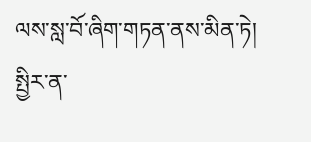ལས་སླ་བོ་ཞིག་གཏན་ནས་མིན་ཏེ། སྤྱིར་ན་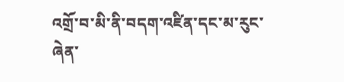འགྲོ་བ་མི་ནི་བདག་འཛིན་དང་མ་རུང་ཞེན་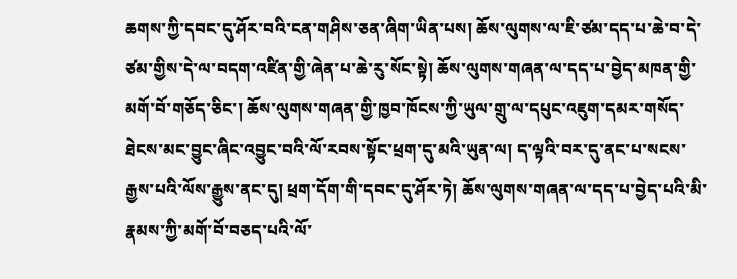ཆགས་ཀྱི་དབང་དུ་ཤོར་བའི་ངན་གཤིས་ཅན་ཞིག་ཡིན་པས། ཆོས་ལུགས་ལ་ཇི་ཙམ་དད་པ་ཆེ་བ་དེ་ཙམ་གྱིས་དེ་ལ་བདག་འཛིན་གྱི་ཞེན་པ་ཆེ་རུ་སོང་སྟེ། ཆོས་ལུགས་གཞན་ལ་དད་པ་བྱེད་མཁན་གྱི་མགོ་བོ་གཅོད་ཅིང་། ཆོས་ལུགས་གཞན་གྱི་ཁྱབ་ཁོངས་ཀྱི་ཡུལ་གྲུ་ལ་དཔུང་འཇུག་དམར་གསོད་ཐེངས་མང་བྱུང་ཞིང་འབྱུང་བའི་ལོ་རབས་སྟོང་ཕྲག་དུ་མའི་ཡུན་ལ། ད་ལྟའི་བར་དུ་ནང་པ་སངས་རྒྱས་པའི་ལོས་རྒྱུས་ནང་དུ། ཕྲག་དོག་གི་དབང་དུ་ཤོར་ཏེ། ཆོས་ལུགས་གཞན་ལ་དད་པ་བྱེད་པའི་མི་རྣམས་ཀྱི་མགོ་བོ་བཅད་པའི་ལོ་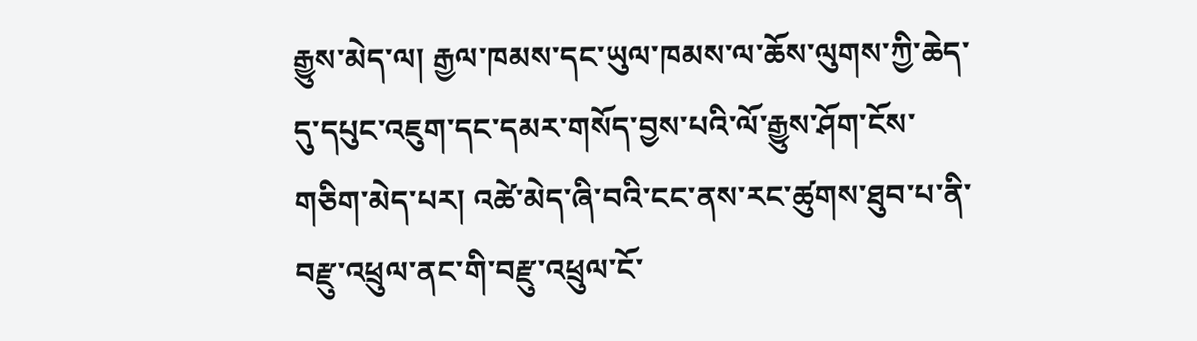རྒྱུས་མེད་ལ། རྒྱལ་ཁམས་དང་ཡུལ་ཁམས་ལ་ཆོས་ལུགས་ཀྱི་ཆེད་དུ་དཔུང་འཇུག་དང་དམར་གསོད་བྱས་པའི་ལོ་རྒྱུས་ཤོག་ངོས་གཅིག་མེད་པར། འཚེ་མེད་ཞི་བའི་ངང་ནས་རང་ཚུགས་ཐུབ་པ་ནི་བརྫུ་འཕྲུལ་ནང་གི་བརྫུ་འཕྲུལ་ངོ་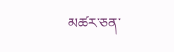མཚར་ཅན་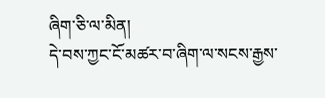ཞིག་ཅི་ལ་མིན།
དེ་བས་ཀྱང་ངོ་མཚར་བ་ཞིག་ལ་སངས་རྒྱས་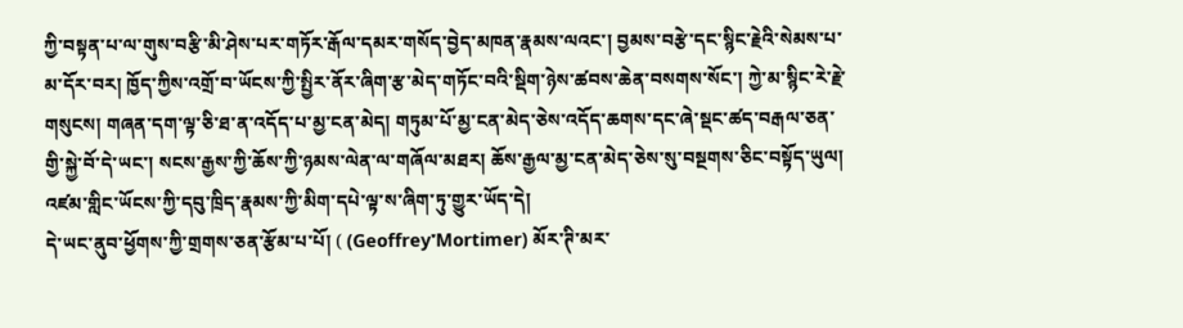ཀྱི་བསྟན་པ་ལ་གུས་བརྩི་མི་ཤེས་པར་གཏོར་རྒོལ་དམར་གསོད་བྱེད་མཁན་རྣམས་ལའང་། བྱམས་བརྩེ་དང་སྙིང་རྗེའི་སེམས་པ་མ་དོར་བར། ཁྱོད་ཀྱིས་འགྲོ་བ་ཡོངས་ཀྱི་སྤྱིར་ནོར་ཞིག་རྩ་མེད་གཏོང་བའི་སྡིག་ཉེས་ཚབས་ཆེན་བསགས་སོང་། ཀྱེ་མ་སྙིང་རེ་རྗེ་གསུངས། གཞན་དག་ལྟ་ཅི་ཐ་ན་འདོད་པ་མྱ་ངན་མེད། གཏུམ་པོ་མྱ་ངན་མེད་ཅེས་འདོད་ཆགས་དང་ཞེ་སྡང་ཚད་བརྒལ་ཅན་གྱི་སྐྱེ་བོ་དེ་ཡང་། སངས་རྒྱས་ཀྱི་ཆོས་ཀྱི་ཉམས་ལེན་ལ་གཞོལ་མཐར། ཆོས་རྒྱལ་མྱ་ངན་མེད་ཅེས་སུ་བསྔགས་ཅིང་བསྟོད་ཡུལ། འཛམ་གླིང་ཡོངས་ཀྱི་དབུ་ཁྲིད་རྣམས་ཀྱི་མིག་དཔེ་ལྟ་ས་ཞིག་ཏུ་གྱུར་ཡོད་དེ།
དེ་ཡང་ནུབ་ཕྱོགས་ཀྱི་གྲགས་ཅན་རྩོམ་པ་པོ། ( (Geoffrey་Mortimer) མོར་ཊི་མར་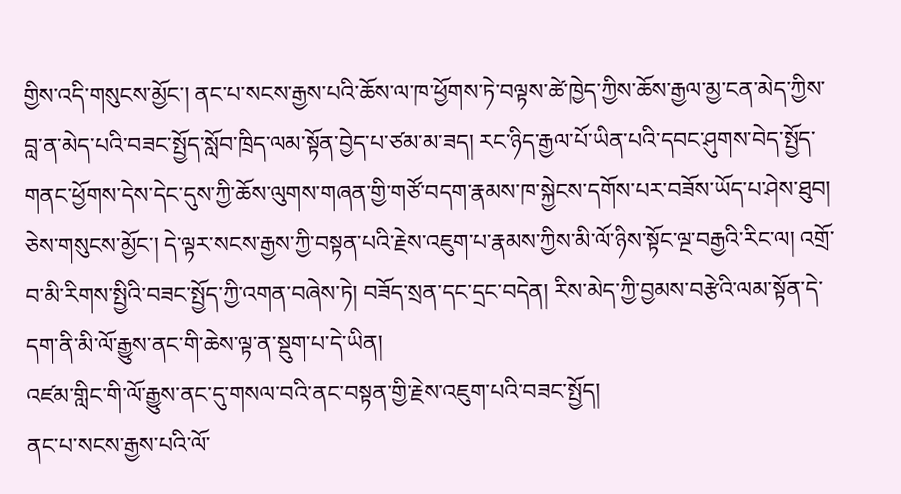གྱིས་འདི་གསུངས་མྱོང་། ནང་པ་སངས་རྒྱས་པའི་ཆོས་ལ་ཁ་ཕྱོགས་ཏེ་བལྟས་ཚེ་ཁྱེད་ཀྱིས་ཆོས་རྒྱལ་མྱ་ངན་མེད་ཀྱིས་བླ་ན་མེད་པའི་བཟང་སྤྱོད་སློབ་ཁྲིད་ལམ་སྟོན་བྱེད་པ་ཙམ་མ་ཟད། རང་ཉིད་རྒྱལ་པོ་ཡིན་པའི་དབང་ཤུགས་བེད་སྤྱོད་གནང་ཕྱོགས་དེས་དེང་དུས་ཀྱི་ཆོས་ལུགས་གཞན་གྱི་གཙོ་བདག་རྣམས་ཁ་སྐྱེངས་དགོས་པར་བཟོས་ཡོད་པ་ཤེས་ཐུབ། ཅེས་གསུངས་མྱོང་། དེ་ལྟར་སངས་རྒྱས་ཀྱི་བསྟན་པའི་རྗེས་འཇུག་པ་རྣམས་ཀྱིས་མི་ལོ་ཉིས་སྟོང་ལྔ་བརྒྱའི་རིང་ལ། འགྲོ་བ་མི་རིགས་སྤྱིའི་བཟང་སྤྱོད་ཀྱི་འགན་བཞེས་ཏེ། བཟོད་སྲན་དང་དྲང་བདེན། རིས་མེད་ཀྱི་བྱམས་བརྩེའི་ལམ་སྟོན་དེ་དག་ནི་མི་ལོ་རྒྱུས་ནང་གི་ཆེས་ལྟ་ན་སྡུག་པ་དེ་ཡིན།
འཛམ་གླིང་གི་ལོ་རྒྱུས་ནང་དུ་གསལ་བའི་ནང་བསྟན་གྱི་རྗེས་འཇུག་པའི་བཟང་སྤྱོད།
ནང་པ་སངས་རྒྱས་པའི་ལོ་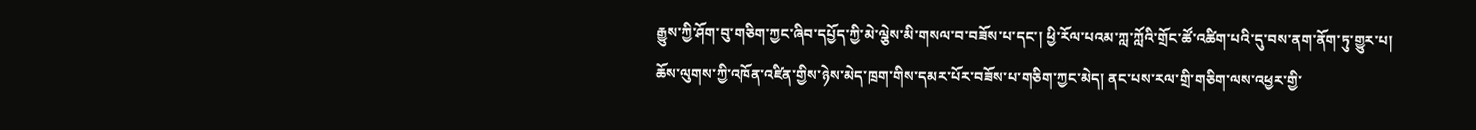རྒྱུས་ཀྱི་ཤོག་བུ་གཅིག་ཀྱང་ཞིབ་དཔྱོད་ཀྱི་མེ་ལྕེས་མི་གསལ་བ་བཟོས་པ་དང་། ཕྱི་རོལ་པའམ་ཀླ་ཀློའི་གྲོང་ཚོ་འཚིག་པའི་དུ་བས་ནག་ནོག་ཏུ་གྱུར་པ། ཆོས་ལུགས་ཀྱི་འཁོན་འཛིན་གྱིས་ཉེས་མེད་ཁྲག་གིས་དམར་པོར་བཟོས་པ་གཅིག་ཀྱང་མེད། ནང་པས་རལ་གྲི་གཅིག་ལས་འཕྱར་གྱི་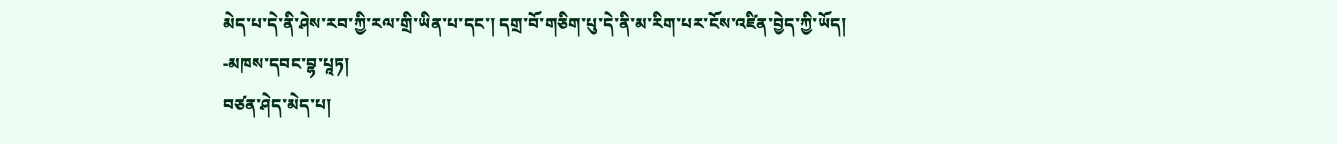མེད་པ་དེ་ནི་ཤེས་རབ་ཀྱི་རལ་གྲི་ཡིན་པ་དང་། དགྲ་བོ་གཅིག་པུ་དེ་ནི་མ་རིག་པར་ངོས་འཛིན་བྱེད་ཀྱི་ཡོད།
-མཁས་དབང་བྷ་པཱཏ།
བཙན་ཤེད་མེད་པ།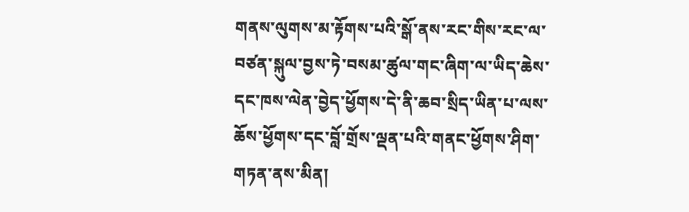གནས་ལུགས་མ་རྟོགས་པའི་སྒོ་ནས་རང་གིས་རང་ལ་བཙན་སྐུལ་བྱས་ཏེ་བསམ་ཚུལ་གང་ཞིག་ལ་ཡིད་ཆེས་དང་ཁས་ལེན་བྱེད་ཕྱོགས་དེ་ནི་ཆབ་སྲིད་ཡིན་པ་ལས་ཆོས་ཕྱོགས་དང་བློ་གྲོས་ལྡན་པའི་གནང་ཕྱོགས་ཤིག་གཏན་ནས་མིན།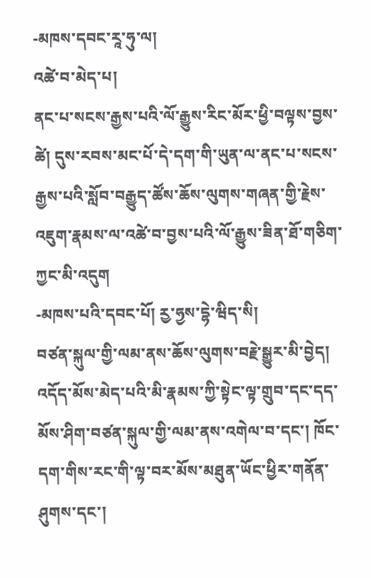-མཁས་དབང་རཱ་ཧུ་ལ།
འཚེ་བ་མེད་པ།
ནང་པ་སངས་རྒྱས་པའི་ལོ་རྒྱུས་རིང་མོར་ཕྱི་བལྟས་བྱས་ཚེ། དུས་རབས་མང་པོ་དེ་དག་གི་ཡུན་ལ་ནང་པ་སངས་རྒྱས་པའི་སློབ་བརྒྱུད་ཚོས་ཆོས་ལུགས་གཞན་གྱི་རྗེས་འཇུག་རྣམས་ལ་འཚེ་བ་བྱས་པའི་ལོ་རྒྱུས་ཟིན་ཐོ་གཅིག་ཀྱང་མི་འདུག
-མཁས་པའི་དབང་པོ། རྱ་ཧྱས་དྷེ་ཝིད་སི།
བཙན་སྐུལ་གྱི་ལམ་ནས་ཆོས་ལུགས་བརྗེ་སྒྱུར་མི་བྱེད།
འདོད་མོས་མེད་པའི་མི་རྣམས་ཀྱི་སྟེང་ལྟ་གྲུབ་དང་དད་མོས་ཤིག་བཙན་སྐུལ་གྱི་ལམ་ནས་འགེལ་བ་དང་། ཁོང་དག་གིས་རང་གི་ལྟ་བར་མོས་མཐུན་ཡོང་ཕྱིར་གནོན་ཤུགས་དང་།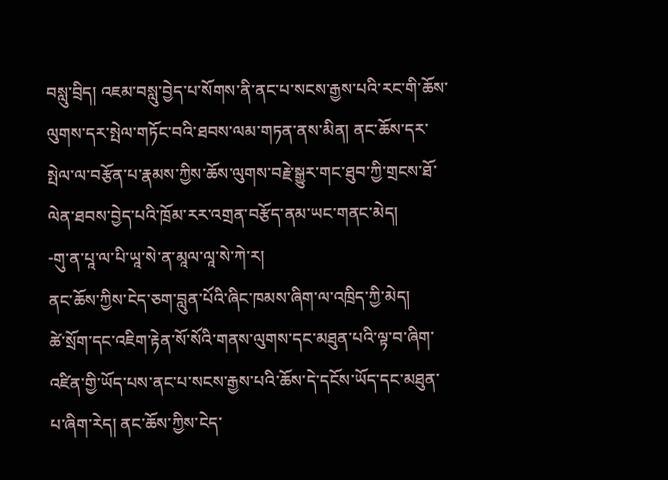བསླུ་བྲིད། འཇམ་བསླུ་བྱེད་པ་སོགས་ནི་ནང་པ་སངས་རྒྱས་པའི་རང་གི་ཆོས་ལུགས་དར་སྤེལ་གཏོང་བའི་ཐབས་ལམ་གཏན་ནས་མིན། ནང་ཆོས་དར་སྤེལ་ལ་བརྩོན་པ་རྣམས་ཀྱིས་ཆོས་ལུགས་བརྗེ་སྒྱུར་གང་ཐུབ་ཀྱི་གྲངས་ཐོ་ལེན་ཐབས་བྱེད་པའི་ཁྲོམ་རར་འགྲན་བརྩོད་ནམ་ཡང་གནང་མེད།
-གུ་ན་པཱ་ལ་པི་ཡཱ་སེ་ན་མཱལ་ལཱ་སེ་ཀེ་ར།
ནང་ཆོས་ཀྱིས་ངེད་ཅག་བླུན་པོའི་ཞིང་ཁམས་ཞིག་ལ་འཁྲིད་ཀྱི་མེད།
ཚེ་སྲོག་དང་འཇིག་རྟེན་སོ་སོའི་གནས་ལུགས་དང་མཐུན་པའི་ལྟ་བ་ཞིག་འཛིན་གྱི་ཡོད་པས་ནང་པ་སངས་རྒྱས་པའི་ཆོས་དེ་དངོས་ཡོད་དང་མཐུན་པ་ཞིག་རེད། ནང་ཆོས་ཀྱིས་ངེད་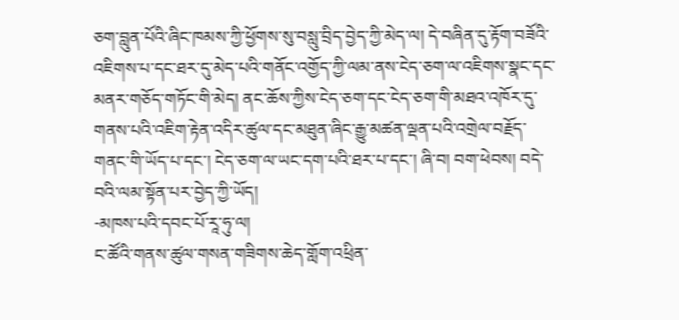ཅག་བླུན་པོའི་ཞིང་ཁམས་ཀྱི་ཕྱོགས་སུ་བསླུ་བྲིད་བྱེད་ཀྱི་མེད་ལ། དེ་བཞིན་དུ་རྟོག་བཟོའི་འཇིགས་པ་དང་ཐར་དུ་མེད་པའི་གནོང་འགྱོད་ཀྱི་ལམ་ནས་ངེད་ཅག་ལ་འཇིགས་སྣང་དང་མནར་གཅོད་གཏོང་གི་མེད། ནང་ཆོས་ཀྱིས་ངེད་ཅག་དང་ངེད་ཅག་གི་མཐའ་འཁོར་དུ་གནས་པའི་འཇིག་རྟེན་འདིར་ཚུལ་དང་མཐུན་ཞིང་རྒྱུ་མཚན་ལྡན་པའི་འགྲེལ་བརྗོད་གནང་གི་ཡོད་པ་དང་། ངེད་ཅག་ལ་ཡང་དག་པའི་ཐར་པ་དང་། ཞི་བ། བག་ཕེབས། བདེ་བའི་ལམ་སྟོན་པར་བྱེད་ཀྱི་ཡོད།
-མཁས་པའི་དབང་པོ་རཱ་ཧུ་ལ།
ང་ཚོའི་གནས་ཚུལ་གསན་གཟིགས་ཆེད་གློག་འཕྲིན་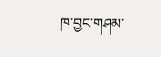ཁ་བྱང་གཤམ་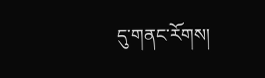དུ་གནང་རོགས།